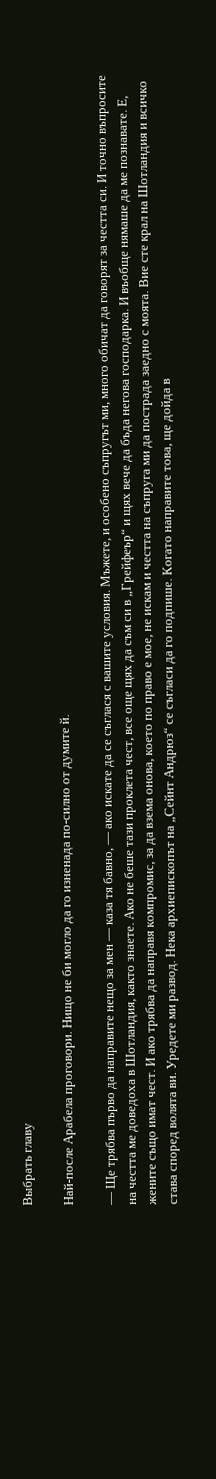Выбрать главу

Най-после Арабела проговори. Нищо не би могло да го изненада по-силно от думите й.

— Ще трябва първо да направите нещо за мен — каза тя бавно, — ако искате да се съглася с вашите условия. Мъжете, и особено съпругът ми, много обичат да говорят за честта си. И точно въпросите на честта ме доведоха в Шотландия, както знаете. Ако не беше тази проклета чест, все още щях да съм си в „Грейфеър“ и щях вече да бъда негова господарка. И въобще нямаше да ме познавате. Е, жените също имат чест. И ако трябва да направя компромис, за да взема онова, което по право е мое, не искам и честта на съпруга ми да пострада заедно с моята. Вие сте крал на Шотландия и всичко става според волята ви. Уредете ми развод. Нека архиепископът на „Сейнт Андрюз“ се съгласи да го подпише. Когато направите това, ще дойда в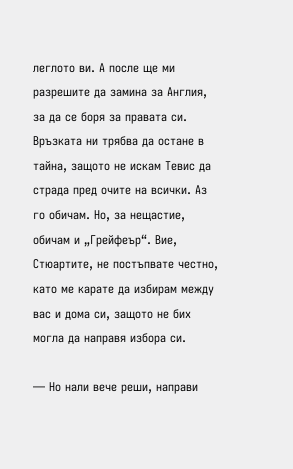леглото ви. А после ще ми разрешите да замина за Англия, за да се боря за правата си. Връзката ни трябва да остане в тайна, защото не искам Тевис да страда пред очите на всички. Аз го обичам. Но, за нещастие, обичам и „Грейфеър“. Вие, Стюартите, не постъпвате честно, като ме карате да избирам между вас и дома си, защото не бих могла да направя избора си.

— Но нали вече реши, направи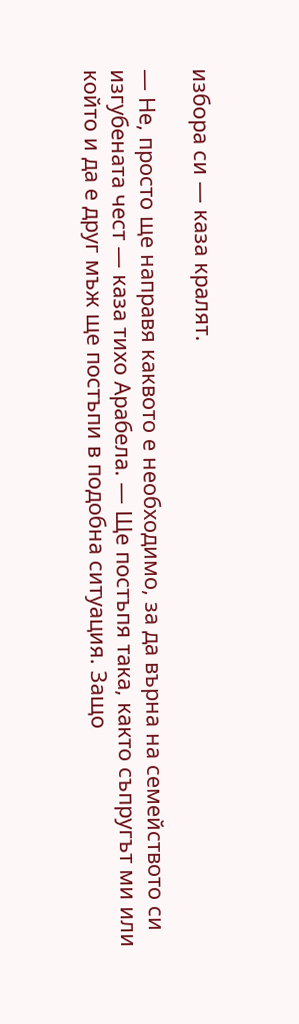избора си — каза кралят.

— Не, просто ще направя каквото е необходимо, за да върна на семейството си изгубената чест — каза тихо Арабела. — Ще постъпя така, както съпругът ми или който и да е друг мъж ще постъпи в подобна ситуация. Защо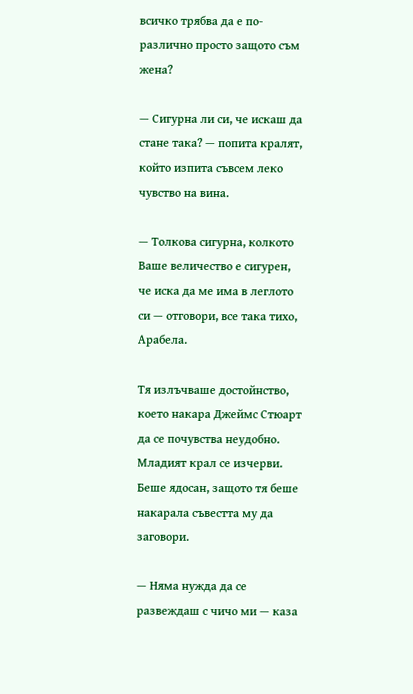всичко трябва да е по-различно просто защото съм жена?

— Сигурна ли си, че искаш да стане така? — попита кралят, който изпита съвсем леко чувство на вина.

— Толкова сигурна, колкото Ваше величество е сигурен, че иска да ме има в леглото си — отговори, все така тихо, Арабела.

Тя излъчваше достойнство, което накара Джеймс Стюарт да се почувства неудобно. Младият крал се изчерви. Беше ядосан, защото тя беше накарала съвестта му да заговори.

— Няма нужда да се развеждаш с чичо ми — каза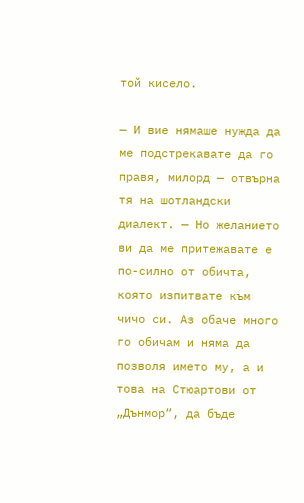той кисело.

— И вие нямаше нужда да ме подстрекавате да го правя, милорд — отвърна тя на шотландски диалект. — Но желанието ви да ме притежавате е по-силно от обичта, която изпитвате към чичо си. Аз обаче много го обичам и няма да позволя името му, а и това на Стюартови от „Дънмор“, да бъде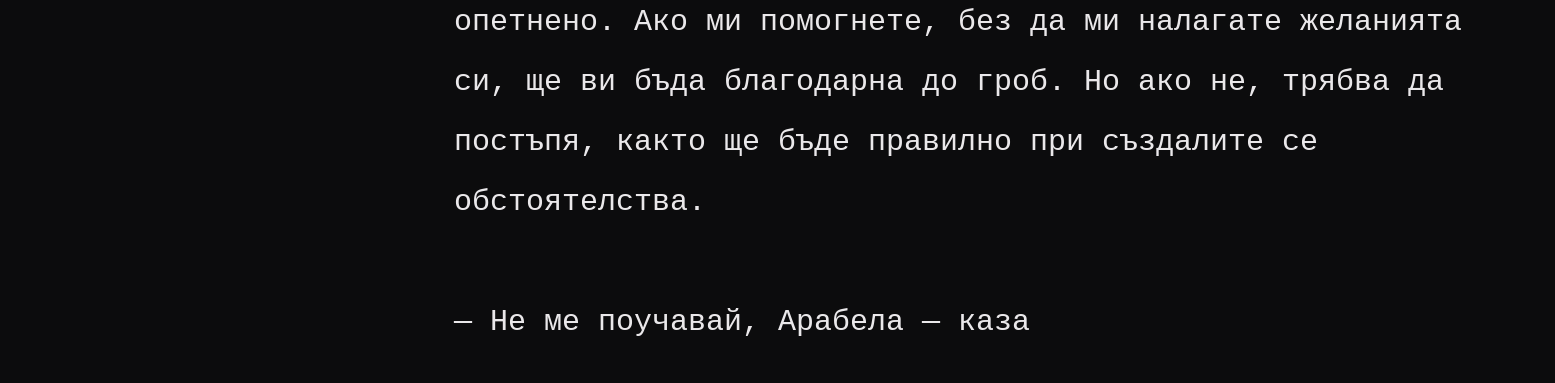опетнено. Ако ми помогнете, без да ми налагате желанията си, ще ви бъда благодарна до гроб. Но ако не, трябва да постъпя, както ще бъде правилно при създалите се обстоятелства.

— Не ме поучавай, Арабела — каза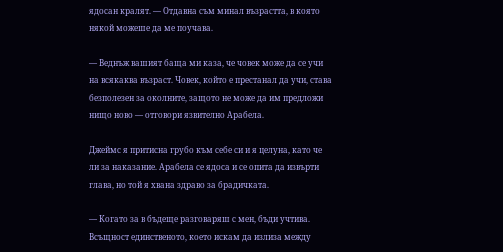ядосан кралят. — Отдавна съм минал възрастта, в която някой можеше да ме поучава.

— Веднъж вашият баща ми каза, че човек може да се учи на всякаква възраст. Човек, който е престанал да учи, става безполезен за околните, защото не може да им предложи нищо ново — отговори язвително Арабела.

Джеймс я притисна грубо към себе си и я целуна, като че ли за наказание. Арабела се ядоса и се опита да извърти глава, но той я хвана здраво за брадичката.

— Когато за в бъдеще разговаряш с мен, бъди учтива. Всъщност единственото, което искам да излиза между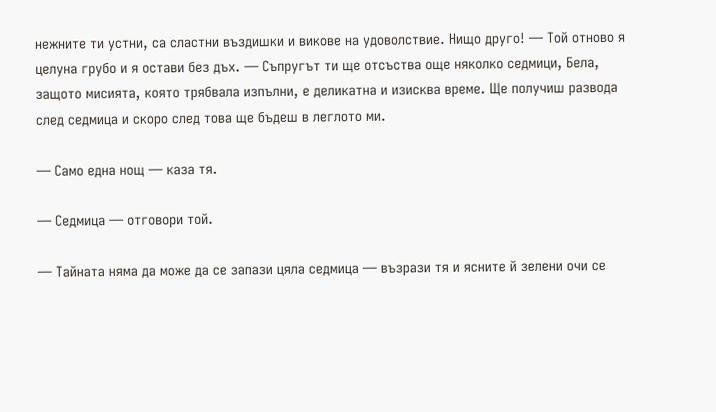нежните ти устни, са сластни въздишки и викове на удоволствие. Нищо друго! — Той отново я целуна грубо и я остави без дъх. — Съпругът ти ще отсъства още няколко седмици, Бела, защото мисията, която трябвала изпълни, е деликатна и изисква време. Ще получиш развода след седмица и скоро след това ще бъдеш в леглото ми.

— Само една нощ — каза тя.

— Седмица — отговори той.

— Тайната няма да може да се запази цяла седмица — възрази тя и ясните й зелени очи се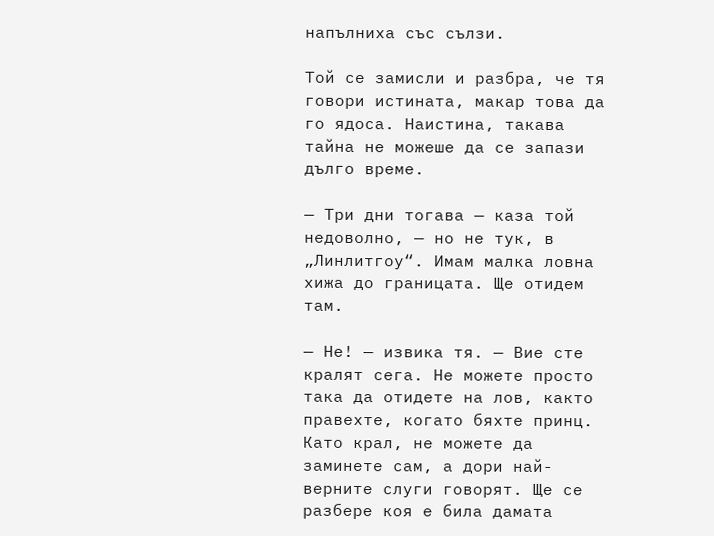напълниха със сълзи.

Той се замисли и разбра, че тя говори истината, макар това да го ядоса. Наистина, такава тайна не можеше да се запази дълго време.

— Три дни тогава — каза той недоволно, — но не тук, в „Линлитгоу“. Имам малка ловна хижа до границата. Ще отидем там.

— Не! — извика тя. — Вие сте кралят сега. Не можете просто така да отидете на лов, както правехте, когато бяхте принц. Като крал, не можете да заминете сам, а дори най-верните слуги говорят. Ще се разбере коя е била дамата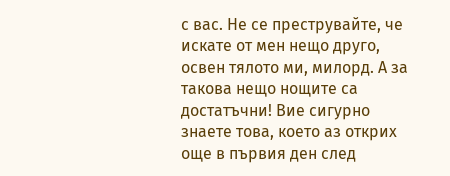с вас. Не се преструвайте, че искате от мен нещо друго, освен тялото ми, милорд. А за такова нещо нощите са достатъчни! Вие сигурно знаете това, което аз открих още в първия ден след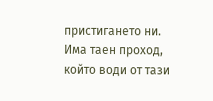пристигането ни. Има таен проход, който води от тази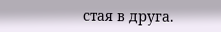стая в друга.